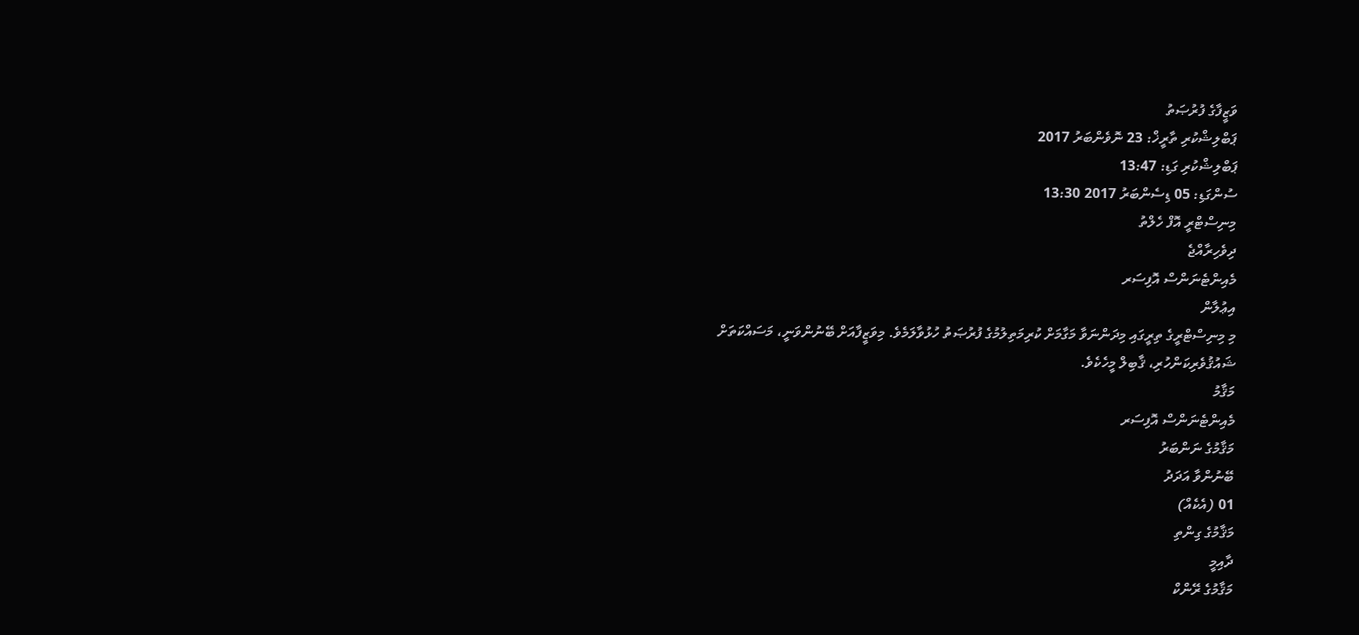ވަޒީފާގެ ފުރުޞަތު
ޕަބްލިޝްކުރި ތާރީޚް: 23 ނޮވެންބަރު 2017
ޕަބްލިޝްކުރި ގަޑި: 13:47
ސުންގަޑި: 05 ޑިސެންބަރު 2017 13:30
މިނިސްޓްރީ އޮފް ހެލްތު
ދިވެހިރާއްޖެ
މެއިންޓެނަންސް އޮފިސަރ
އިޢުލާން
މި މިނިސްޓްރީގެ ތިރީގައި މިދަންނަވާ މަގާމަށް ކުރިމަތިލުމުގެ ފުރުޞަތު ހުޅުވާލަމެވެ. މިވަޒީފާއަށް ބޭނުންވަނީ، މަސައްކަތަށް ޝައުޤުވެރިކަންހުރި، ޤާބިލް މީހެކެވެ.
މަޤާމު
މެއިންޓެނަންސް އޮފިސަރ
މަޤާމުގެ ނަންބަރު
ބޭނުންވާ އަދަދު
01 (އެކެއް)
މަޤާމުގެ ގިންތި
ދާއިމީ
މަޤާމުގެ ރޭންކް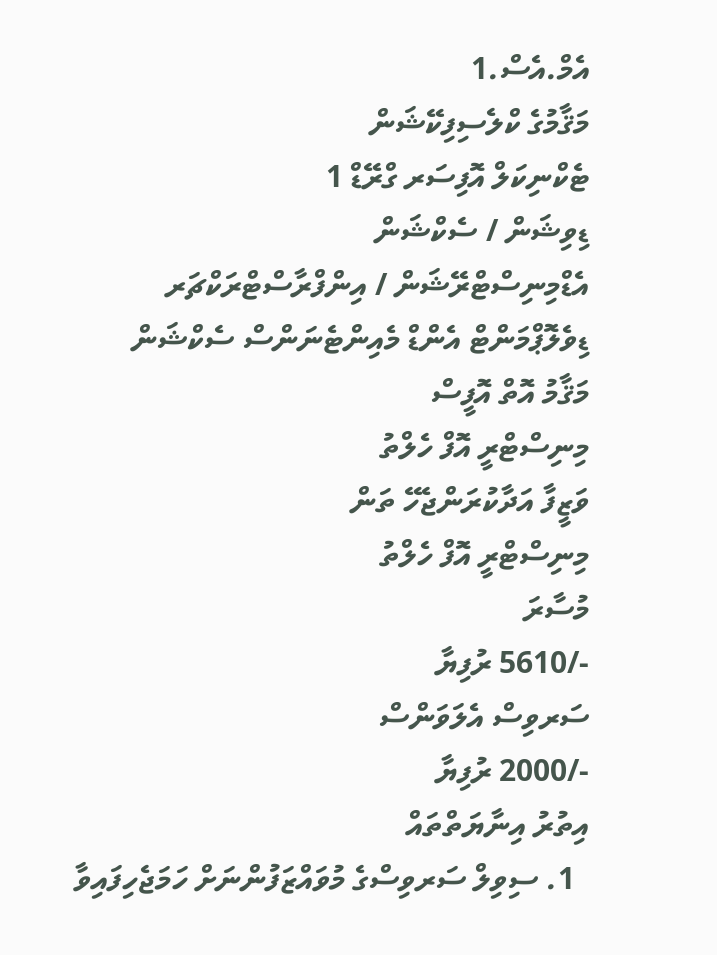އެމް.އެސް.1
މަޤާމުގެ ކްލެސިފިކޭޝަން
ޓެކްނިކަލް އޮފިސަރ ގްރޭޑް 1
ޑިވިޝަން / ސެކްޝަން
އެޑްމިނިސްޓްރޭޝަން / އިންފްރާސްޓްރަކްޗަރ ޑިވެލޮޕްމަންޓް އެންޑް މެއިންޓެނަންސް ސެކްޝަން
މަޤާމު އޮތް އޮފީސް
މިނިސްޓްރީ އޮފް ހެލްތު
ވަޒީފާ އަދާކުރަންޖެހޭ ތަން
މިނިސްޓްރީ އޮފް ހެލްތު
މުސާރަ
-/5610 ރުފިޔާ
ސަރވިސް އެލަވަންސް
-/2000 ރުފިޔާ
އިތުރު އިނާޔަތްތައް
  1. ސިވިލް ސަރވިސްގެ މުވައްޒަފުންނަށް ހަމަޖެހިފައިވާ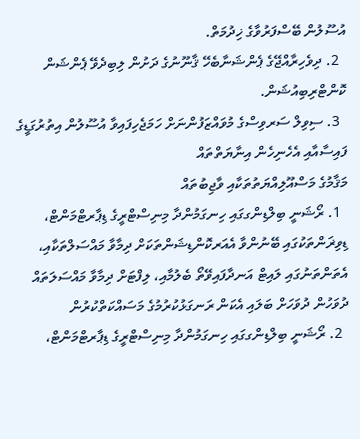އުސޫލުން ބޭސްފަރުވާގެ ޚިދުމަތް.
  2. ދިވެހިރާއްޖޭގެ ޕެންޝަނާބެހޭ ޤާނޫނުގެ ދަށުން ލިބިދެވޭ ޕެންޝަން ކޮންޓްރިބިއުޝަން.
  3. ސިވިލް ސަރވިސްގެ މުވައްޒަފުންނަށް ހަމަޖެހިފައިވާ އުސޫލުން އިތުރުގަޑީގެ ފައިސާއާއި އެހެނިހެން އިނާޔަތްތައް
މަޤާމުގެ މަސްއޫލިއްޔަތުތަކާއި ވާޖިބުތައް
  1. ރޯޝަނީ ބިލްޑިންގގައި ހިނގަމުންދާ މިނިސްޓްރީގެ ޑިޕާރޓްމަންޓް، ޑިވިޜަންތަކުގައި ބޭނުންވާ އެއަރކޮންޑިޝަންތަކަށް ދިމާވާ މައްސަލްތަކާއި، އެތަންތަނުގައި ލައިޓް އަނދާފައިވޭތޯ ބެލުމާއި، ލިފްޓަށް ދިމާވާ މައްސަލަތައް ދުވަހުން ދުވަހަށް ބަލައި އެކަން ރަނގަޅުކުރުމުގެ މަސައްކަތްކުރުން
  2. ރޯޝަނީ ބިލްޑިންގގައި ހިނގަމުންދާ މިނިސްޓްރީގެ ޑިޕާރޓްމަންޓް،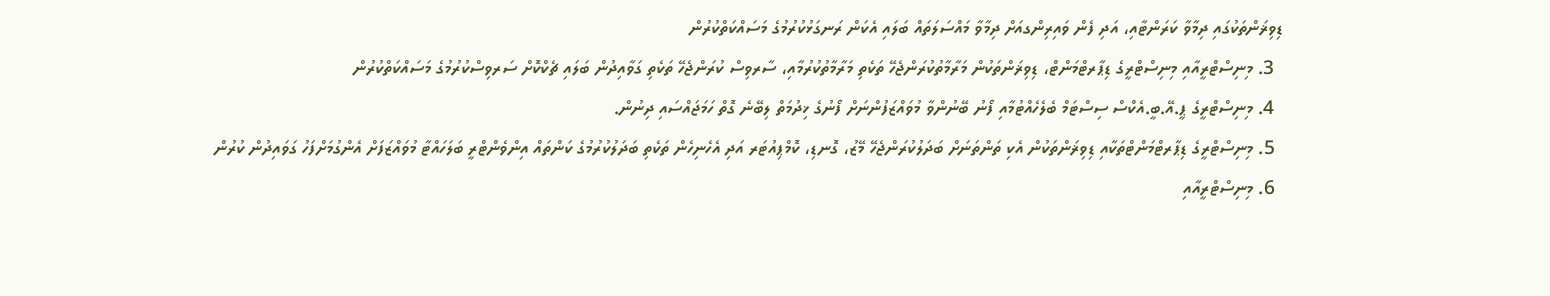ޑިވިޜަންތަކުގައި ދިމާވާ ކަރަންޓާއި، އަދި ފެން ވައިރިންގއަށް ދިމާވާ މައްސަލަތައް ބަލައި އެކަން ރަނގަޅުކުރުމުގެ މަސައްކަތްކުރުން
  3. މިނިސްޓްރީއާއި މިނިސްޓްރީގެ ޑިޕާރޓްމަންޓް، ޑިވިޜަންތަކުން މަރާމާތުކުރަންޖެހޭ ތަކެތި މަރާމާތުކުރުމާއި، ސާރވިސް ކުރަންޖެހޭ ތަކެތި ގަވާއިދުން ބަލައި ޗެކްކޮށް ސަރވިސްކުރުމުގެ މަސައްކަތްކުރުން
  4. މިނިސްޓްރީގެ ޕީ.އޭ.ބީ.އެކްސް ސިސްޓަމް ބެލެހެއްޓުމާއި ފޯނު ބޭނުންވާ މުވައްޒަފުންނަށް ފޯނުގެ ޚިދުމަތް ލިބޭނެ ގޮތް ހަމަޖައްސައި ދިނުން.
  5. މިނިސްޓްރީގެ ޑިޕާރޓްމަންޓްތަކާއި ޑިވިޜަންތަކުން އެކި ތަންތަނަށް ބަދަލުކުރަންޖެހޭ މޭޒު، ގޮނޑި، ކޮމްޕިއުޓަރ އަދި އެހެނިހެން ތަކެތި ބަދަލުކުރުމުގެ ކަންތައް އިންވެންޓްރީ ބަލަހައްޓާ މުވައްޒަފަށް އެންގުމަށްފަހު ގަވައިދުން ކުރުން
  6. މިނިސްޓްރީއާއި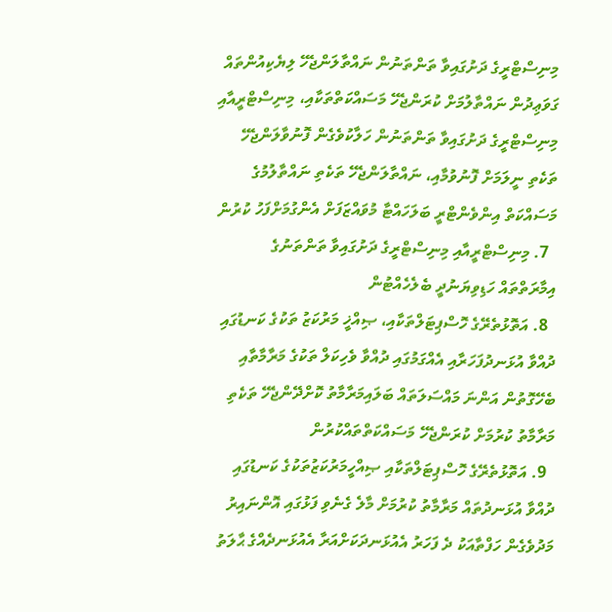މިނިސްޓްރީގެ ދަށުގައިވާ ތަންތަނުން ނައްތާލަންޖެހޭ ލިޔެކިއުންތައް ގަވަޢިދުން ނައްތާލުމަށް ކުރަންޖެހޭ މަސައްކަތްތަކާއި، މިނިސްޓްރީއާއި މިނިސްޓްރީގެ ދަށުގައިވާ ތަންތަނުން ހަލާކުވެގެން ފޮނުވާލަންޖެހޭ ތަކެތި ނީލަމަށް ފޮނުވުމާއި، ނައްތާލަންޖެހޭ ތަކެތި ނައްތާލުމުގެ މަސައްކަތް އިންވެންޓްރީ ބަލަހައްޓާ މުވައްޒަފަށް އެންގުމަށްފަހު ކުރުން
  7. މިނިސްޓްރީއާއި މިނިސްޓްރީގެ ދަށުގައިވާ ތަންތަނުގެ އިމާރަތްތައް ހަޑިވިޔަނުދީ ބެލެހެއްޓުން
  8. އަތޮޅުތެރޭގެ ހޮސްޕިޓަލްތަކާއި، ޞިއްޚީ މަރުކަޒު ތަކުގެ ކަނޑުގައި ދުއްވާ އުޅަނދުފަހަރާއި އެއްގަމުގައި ދުއްވާ ވެހިކަލް ތަކުގެ މަރާމާތާއި ބެހޭގޮތުން އަންނަ މައްސަލަތައް ބަލައިމަރާމާތު ކޮށްދޭންޖެހޭ ތަކެތި މަރާމާތު ކުރުމަށް ކުރަންޖެހޭ މަސައްކަތްތައްކުރުން
  9. އަތޮޅުތެރޭގެ ހޮސްޕިޓަލްތަކާއި ޞިއްހީމަރުކަޒުތަކުގެ ކަނޑުގައި ދުއްވާ އުޅަނދުތައް މަރާމާތު ކުރުމަށް މާލެ ގެނެވި ފަޅުގައި އޮންނައިރު މަދުވެގެން ހަފްތާއަކު ދެ ފަހަރު އެއުޅަނދަކަށްއަރާ އެއުޅަނދެއްގެ ޙާލަތު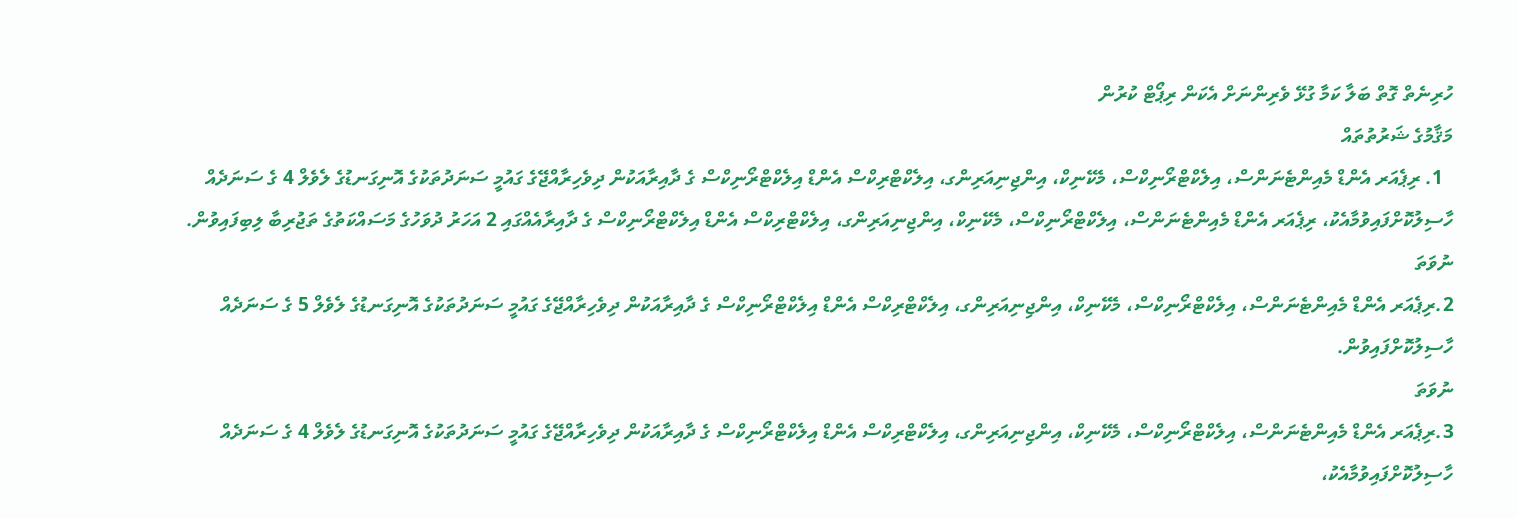ހުރިނެތް ގޮތް ބަލާ ކަމާ ގުޅޭ ވެރިންނަށް އެކަން ރިޕޯޓް ކުރުން
މަޤާމުގެ ޝަރުތުތައް
  1. ރިޕެއަރ އެންޑް މެއިންޓެނަންސް، އިލެކްޓްރޯނިކްސް، މެކޭނިކް، އިންޖިނިއަރިންގ، އިލެކްޓްރިކްސް އެންޑް އިލެކްޓްރޯނިކްސް ގެ ދާއިރާއަކުން ދިވެހިރާއްޖޭގެ ގައުމީ ސަނަދުތަކުގެ އޮނިގަނޑުގެ ލެވެލް 4 ގެ ސަނަދެއް ހާސިލުކޮށްފައިވުމާއެކު، ރިޕެއަރ އެންޑް މެއިންޓެނަންސް، އިލެކްޓްރޯނިކްސް، މެކޭނިކް، އިންޖިނިއަރިންގ، އިލެކްޓްރިކްސް އެންޑް އިލެކްޓްރޯނިކްސް ގެ ދާއިރާއެއްގައި 2 އަހަރު ދުވަހުގެ މަސައްކަތުގެ ތަޖުރިބާ ލިބިފައިވުން.
ނުވަތަ
2.ރިޕެއަރ އެންޑް މެއިންޓެނަންސް، އިލެކްޓްރޯނިކްސް، މެކޭނިކް، އިންޖިނިއަރިންގ، އިލެކްޓްރިކްސް އެންޑް އިލެކްޓްރޯނިކްސް ގެ ދާއިރާއަކުން ދިވެހިރާއްޖޭގެ ގައުމީ ސަނަދުތަކުގެ އޮނިގަނޑުގެ ލެވެލް 5 ގެ ސަނަދެއް ހާސިލުކޮށްފައިވުން.
ނުވަތަ
3.ރިޕެއަރ އެންޑް މެއިންޓެނަންސް، އިލެކްޓްރޯނިކްސް، މެކޭނިކް، އިންޖިނިއަރިންގ، އިލެކްޓްރިކްސް އެންޑް އިލެކްޓްރޯނިކްސް ގެ ދާއިރާއަކުން ދިވެހިރާއްޖޭގެ ގައުމީ ސަނަދުތަކުގެ އޮނިގަނޑުގެ ލެވެލް 4 ގެ ސަނަދެއް ހާސިލުކޮށްފައިވުމާއެކު،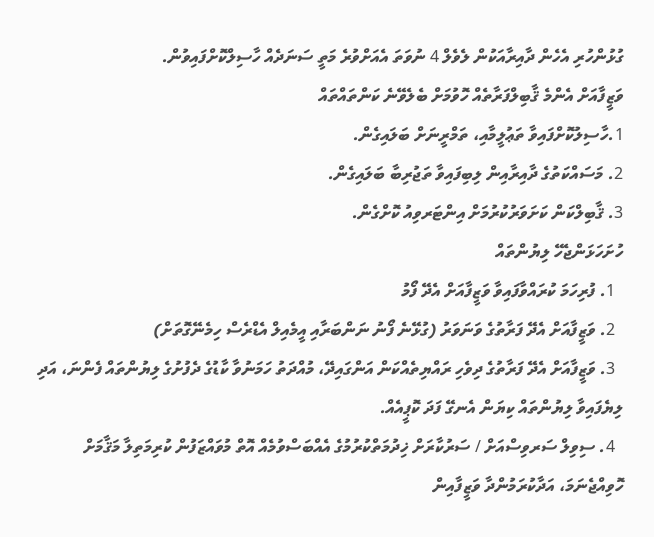ގުޅުންހުރި އެހެން ދާއިރާއަކުން ލެވެލް 4 ނުވަތަ އެއަށްވުރެ މަތީ ސަނަދެއް ހާސިލްކޮށްފައިވުން.
ވަޒީފާއަށް އެންމެ ޤާބިލްފަރާތެއް ހޮވުމަށް ބެލެވޭނެ ކަންތައްތައް
1.ހާސިލުކޮށްފައިވާ ތަޢުލީމާއި، ތަމްރީނަށް ބަލައިގެން.
2. މަސައްކަތުގެ ދާއިރާއިން ލިބިފައިވާ ތަޖުރިބާ ބަލައިގެން.
3. ޤާބިލްކަން ކަށަވަރުކުރުމަށް އިންޓަރވިއު ކޮށްގެން.
ހުށަހަޅަންޖެހޭ ލިޔުންތައް
  1. ފުރިހަމަ ކުރައްވާފައިވާ ވަޒީފާއަށް އެދޭ ފޯމު
  2. ވަޒީފާއަށް އެދޭ ފަރާތުގެ ވަނަވަރު (ގުޅޭނެ ފޯނު ނަންބަރާއި އީމެއިލް އެޑްރެސް ހިމެނޭގޮތަށް)
  3. ވަޒީފާއަށް އެދޭ ފަރާތުގެ ދިވެހި ރައްޔިތެއްކަން އަންގައިދޭ، މުއްދަތު ހަމަނުވާ ކާޑުގެ ދެފުށުގެ ލިޔުންތައް ފެންނަ، އަދި ލިޔެފައިވާ ލިޔުންތައް ކިޔަން އެނގޭ ފަދަ ކޮޕީއެއް.
  4. ސިވިލް ސަރވިސްއަށް / ސަރުކާރަށް ޚިދުމަތްކުރުމުގެ އެއްބަސްވުމެއް އޮތް މުވައްޒަފުން ކުރިމަތިލާ މަޤާމަށް ހޮވިއްޖެނަމަ، އަދާކުރަމުންދާ ވަޒީފާއިން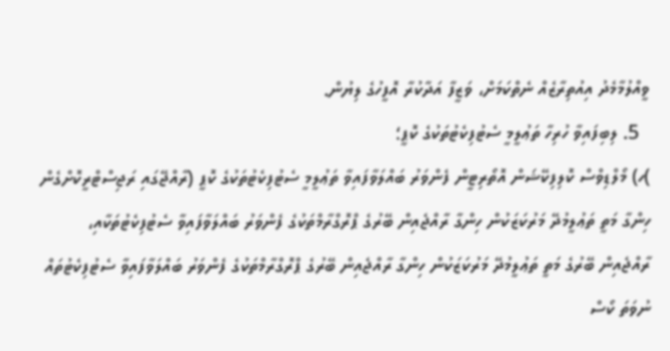ވީއްލުމާމެދު އިއުތިރާޒެއް ނެތްކަމަށް، ވަޒީފާ އަދާކުރާ އޮފީހުގެ ލިޔުން.
  5. ލިބިފައިވާ ހުރިހާ ތަޢުލީމީ ސެޓުފިކެޓުތަކުގެ ކޮޕީ؛
)ހ) މޯލްޑިވްސް ކޮލިފިކޭޝަން އޮތޯރިޓީން ފެންވަރު ބައްލަވާފައިވާ ތަޢުލީމީ ސެޓުފިކެޓުތަކުގެ ކޮޕީ (ރާއްޖޭގައި ރަޖިސްޓްރީކޮށްގެން ހިންގާ މަތީ ތަޢުލީމުދޭ މަރުކަޒަކުން ހިންގާ ރާއްޖެއިން ބޭރުގެ ޕްރޮގްރާމްތަކުގެ ފެންވަރު ބައްލަވާފައިވާ ސެޓުފިކެޓުތަކާއި، ރާއްޖެއިން ބޭރުގެ މަތީ ތަޢުލީމުދޭ މަރުކަޒަކުން ހިންގާ ރާއްޖެއިން ބޭރުގެ ޕްރޮގްރާމްތަކުގެ ފެންވަރު ބައްލަވާފައިވާ ސެޓުފިކެޓުތައް ނުވަތަ ކޯސް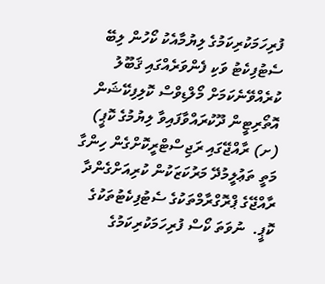ފުރިހަމަކުރިކަމުގެ ލިޔުމާއެކު ކޯހުން ލިބޭ ސެޓުފިކެޓު ވަކި ފެންވަރެއްގައި ޤަބޫލު ކުރެއްވޭނެކަމަށް މޯލްޑިވްސް ކޮލިފިކޭޝަން އޮތޯރިޓީން ދޫކުރައްވާފައިވާ ލިޔުމުގެ ކޮޕީ)
(ށ) ރާއްޖޭގައި ރަޖިސްޓްރީކޮށްގެން ހިންގާ މަތީ ތަޢުލީމުދޭ މަރުކަޒަކުން ކުރިއަށްގެންދާ ރާއްޖޭގެ ޕްރޮގްރާމްތަކުގެ ސެޓުފިކެޓުތަކުގެ ކޮޕީ.  ނުވަތަ ކޯސް ފުރިހަމަކުރިކަމުގެ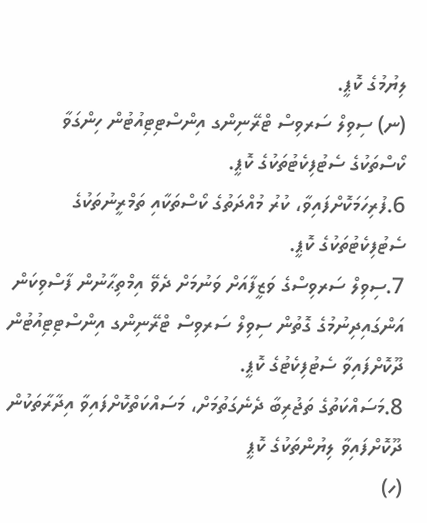ލިޔުމުގެ ކޮޕީ.
(ނ) ސިވިލް ސަރވިސް ޓްރޭނިންގ އިންސްޓިޓިއުޓުން ހިންގަވާ ކޯސްތަކުގެ ސެޓުފިކެޓުތަކުގެ ކޮޕީ.
6.ފުރިހަމަކޮށްފައިވާ، ކުރު މުއްދަތުގެ ކޯސްތަކާއި ތަމްރީނުތަކުގެ ސެޓުފިކެޓުތަކުގެ ކޮޕީ.
7.ސިވިލް ސަރވިސްގެ ވަޒީފާއަށް ވަނުމަށް ދެވޭ އިމްތިޙާނުން ފާސްވިކަން އަންގައިދިނުމުގެ ގޮތުން ސިވިލް ސަރވިސް ޓްރޭނިންގ އިންސްޓިޓިއުޓުން ދޫކޮށްފައިވާ ސެޓުފިކެޓުގެ ކޮޕީ.
8.މަސައްކަތުގެ ތަޖުރިބާ ދެނެގަތުމަށް، މަސައްކަތްކޮށްފައިވާ އިދާރާތަކުން ދޫކޮށްފައިވާ ލިޔުންތަކުގެ ކޮޕީ
(ހ)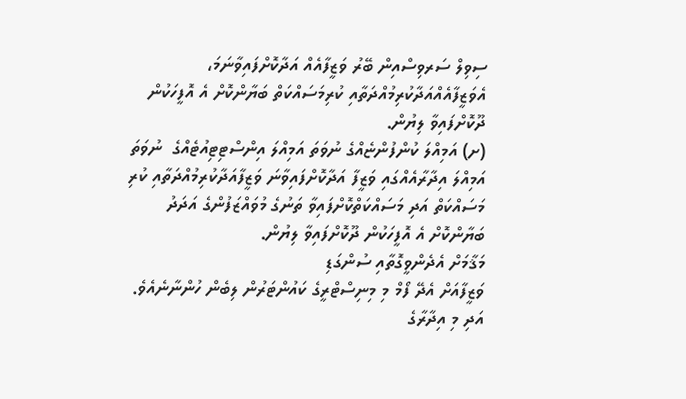ސިވިލް ސަރވިސްއިން ބޭރު ވަޒީފާއެއް އަދާކޮށްފައިވާނަމަ، އެވަޒީފާއެއްއަދާކުރިމުއްދަތާއި ކުރިމަސައްކަތް ބަޔާންކޮށް އެ އޮފީހަކުން ދޫކޮށްފައިވާ ލިޔުން.
(ށ) އަމިއްލަ ކުންފުންޏެއްގެ ނުވަތަ އަމިއްލަ އިންސްޓިޓިއުޓެއްގެ  ނުވަތަ އަމިއްލަ އިދާރާއެއްގައި ވަޒީފާ އަދާކޮށްފައިވާނަ ވަޒީފާއަދާކުރިމުއްދަތާއި ކުރި މަސައްކަތް އަދި މަސައްކަތްކޮށްފައިވާ ތަނުގެ މުވައްޒަފުންގެ އަދަދު ބަޔާންކޮށް އެ އޮފީހަކުން ދޫކޮށްފައިވާ ލިޔުން.
މަޤާމަށް އެދެންވީގޮތާއި ސުންގަޑި
ވަޒީފާއަށް އެދޭ ފޯމް މި މިނިސްޓްރީގެ ކައުންޓަރުން ލިބެން ހުންނާނެއެވެ. އަދި މި އިދާރާގެ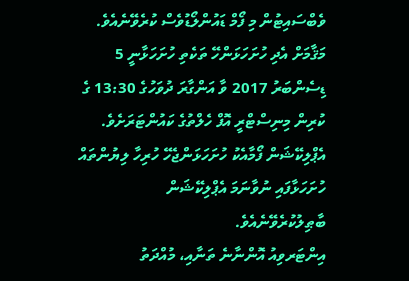ވެބްސައިޓުން މި ފޯމް ޑައުންލޯޑުވެސް ކުރެވޭނެއެވެ. މަޤާމަށް އެދި ހުށަހަޅަންހޭ ތަކެތި ހުށަހަޅާނީ 5 ޑިސެންބަރު 2017 ވާ އަންގާރަ ދުވަހުގެ 13:30 ގެ ކުރިން މިނިސްޓްރީ އޮފް ހެލްތުގެ ކައުންޓަރަށެވެ.
އެޕްލިކޭޝަން ފޯމާއެކު ހުށަހަޅަންޖެހޭ ހުރިހާ ލިޔުންތައް ހުށަހަޅާފައި ނުވާނަމަ އެޕްލިކޭޝަން ބާޠިލުކުރެވޭނެއެވެ.
އިންޓަރވިއު އޮންނާނެ ތަނާއި، މުއްދަތު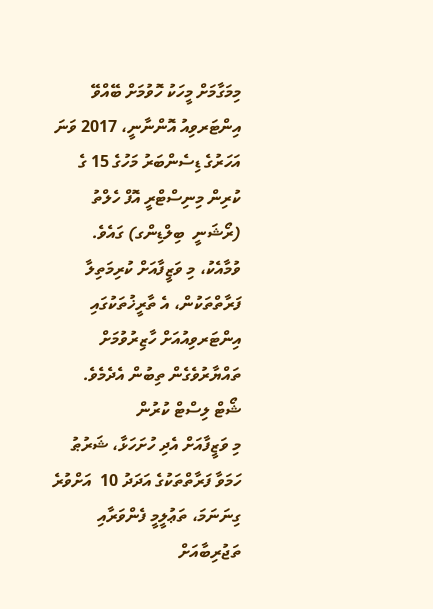މިމަގާމަށް މީހަކު ހޮވުމަށް ބޭއްވޭ އިންޓަރވިއު އޮންނާނީ، 2017 ވަނަ އަހަރުގެ ޑިސެންބަރު މަހުގެ 15 ގެ ކުރިން މިނިސްޓްރީ އޮފް ހެލްތު (ރޯޝަނީ  ބިލްޑިންގ) ގައެވެ. ވުމާއެކު، މި ވަޒީފާއަށް ކުރިމަތިލާ ފަރާތްތަކުން، އެ ތާރީޚުތަކުގައި އިންޓަރވިއުއަށް ހާޒިރުވުމަށް ތައްޔާރުވެގެން ތިބުން އެދެމެވެ.
ޝޯޓް ލިސްޓް ކުރުން
މި ވަޒީފާއަށް އެދި ހުށަހަޅާ، ޝަރުޠު ހަމަވާ ފަރާތްތަކުގެ އަދަދު 10  އަށްވުރެ ގިނަނަމަ، ތަޢުލީމީ ފެންވަރާއި ތަޖުރިބާއަށް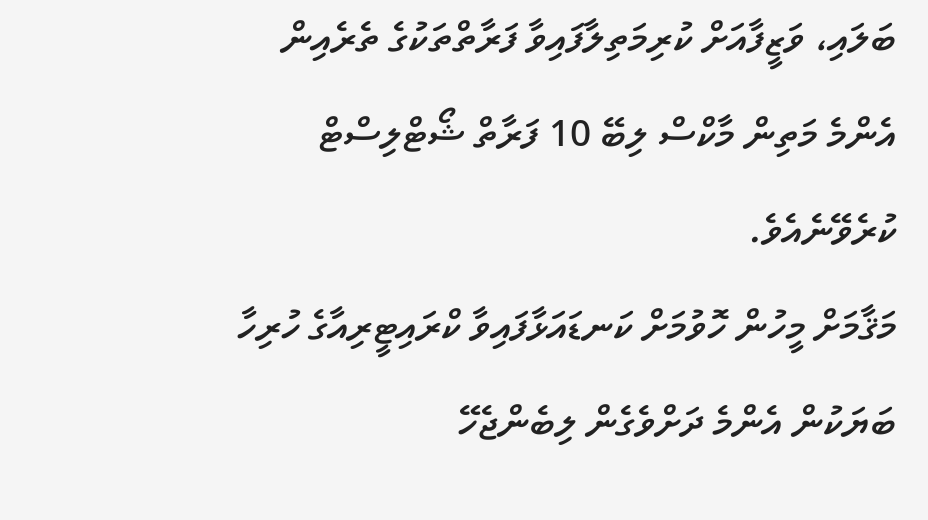ބަލައި، ވަޒީފާއަށް ކުރިމަތިލާފައިވާ ފަރާތްތަކުގެ ތެރެއިން އެންމެ މަތިން މާކްސް ލިބޭ 10 ފަރާތް ޝޯޓްލިސްޓް ކުރެވޭނެއެވެ.
މަޤާމަށް މީހުން ހޮވުމަށް ކަނޑައަޅާފައިވާ ކްރައިޓީރިއާގެ ހުރިހާ ބަޔަކުން އެންމެ ދަށްވެގެން ލިބެންޖެހޭ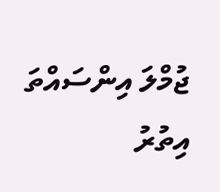ޖުމްލަ އިންސައްތަ
އިތުރު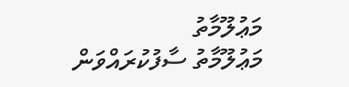މަޢުލޫމާތު
މަޢުލޫމާތު ސާފުކުރައްވަން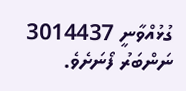ގުޅުއްވާނީ 3014437 ނަންބަރު ފޯނަށެވެ.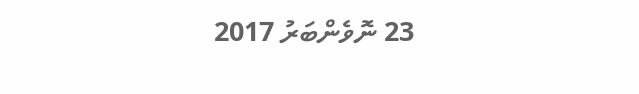23 ނޮވެންބަރު 2017